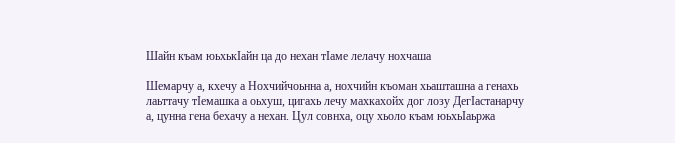Шайн къам юьхькIайн ца до нехан тIаме лелачу нохчаша

Шемарчу а, кхечу а Нохчийчоьнна а, нохчийн къоман хьашташна а генахь лаьттачу тIемашка а оьхуш, цигахь лечу махкахойх дог лозу ДегIастанарчу а, цунна гена бехачу а нехан. Цул совнха, оцу хьоло къам юьхьIаьржа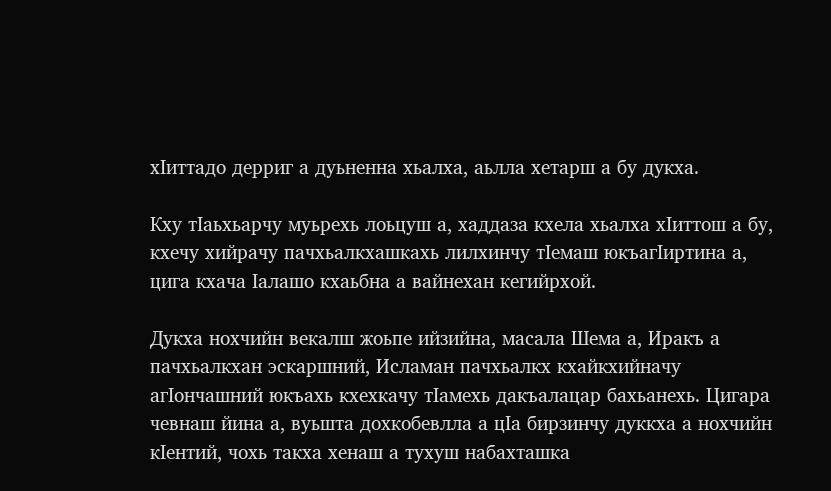хIиттадо дерриг а дуьненна хьалха, аьлла хетарш а бу дукха.

Кху тIаьхьарчу муьрехь лоьцуш а, хаддаза кхела хьалха хIиттош а бу, кхечу хийрачу пачхьалкхашкахь лилхинчу тIемаш юкъагIиртина а, цига кхача Iалашо кхаьбна а вайнехан кегийрхой.

Дукха нохчийн векалш жоьпе ийзийна, масала Шема а, Иракъ а пачхьалкхан эскаршний, Исламан пачхьалкх кхайкхийначу агIончашний юкъахь кхехкачу тIамехь дакъалацар бахьанехь. Цигара чевнаш йина а, вуьшта дохкобевлла а цIа бирзинчу дуккха а нохчийн кIентий, чохь такха хенаш а тухуш набахташка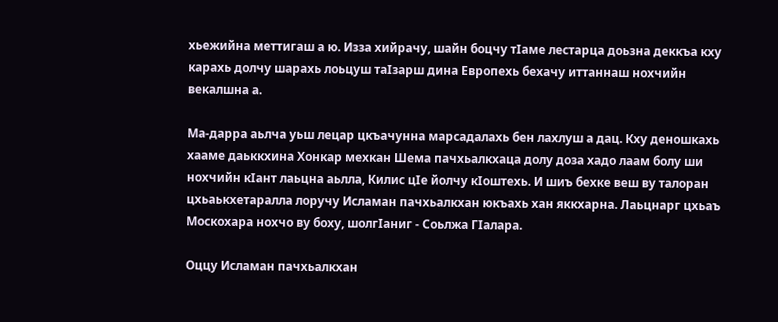хьежийна меттигаш а ю. Изза хийрачу, шайн боцчу тIаме лестарца доьзна деккъа кху карахь долчу шарахь лоьцуш таIзарш дина Европехь бехачу иттаннаш нохчийн векалшна а.

Ма-дарра аьлча уьш лецар цкъачунна марсадалахь бен лахлуш а дац. Кху деношкахь хааме даьккхина Хонкар мехкан Шема пачхьалкхаца долу доза хадо лаам болу ши нохчийн кIант лаьцна аьлла, Килис цIе йолчу кIоштехь. И шиъ бехке веш ву талоран цхьаькхетаралла лоручу Исламан пачхьалкхан юкъахь хан яккхарна. Лаьцнарг цхьаъ Москохара нохчо ву боху, шолгIаниг - Соьлжа ГIалара.

Оццу Исламан пачхьалкхан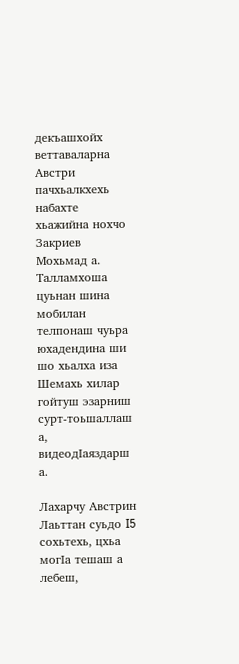декъашхойх веттаваларна Австри пачхьалкхехь набахте хьажийна нохчо Закриев Мохьмад а. Талламхоша цуьнан шина мобилан телпонаш чуьра юхадендина ши шо хьалха иза Шемахь хилар гойтуш эзарниш сурт-тоьшаллаш а, видеодIаяздарш а.

Лахарчу Австрин Лаьттан суьдо I5 сохьтехь, цхьа могIа тешаш а лебеш,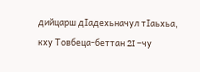дийцарш дIадехьначул тIаьхьа, кху Товбеца-беттан 2I –чу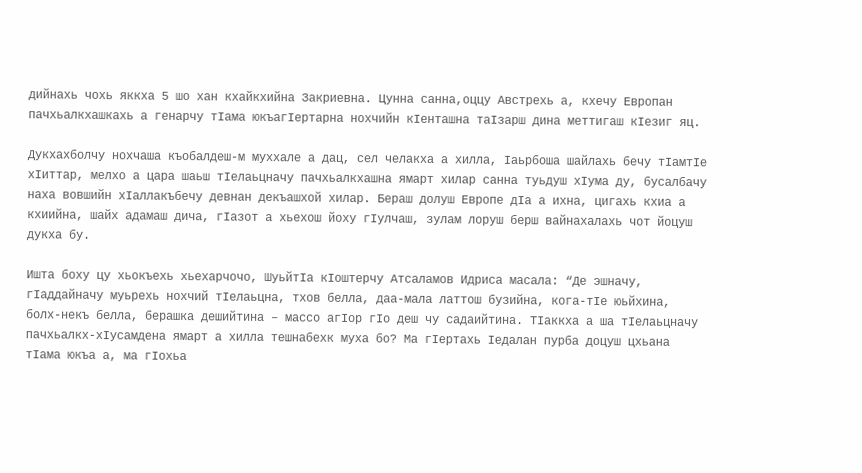дийнахь чохь яккха 5 шо хан кхайкхийна Закриевна. Цунна санна,оццу Австрехь а, кхечу Европан пачхьалкхашкахь а генарчу тIама юкъагIертарна нохчийн кIенташна таIзарш дина меттигаш кIезиг яц.

Дукхахболчу нохчаша къобалдеш-м муххале а дац, сел челакха а хилла, Iаьрбоша шайлахь бечу тIамтIе хIиттар, мелхо а цара шаьш тIелаьцначу пачхьалкхашна ямарт хилар санна туьдуш хIума ду, бусалбачу наха вовшийн хIаллакъбечу девнан декъашхой хилар. Бераш долуш Европе дIа а ихна, цигахь кхиа а кхиийна, шайх адамаш дича, гIазот а хьехош йоху гIулчаш, зулам лоруш берш вайнахалахь чот йоцуш дукха бу.

Ишта боху цу хьокъехь хьехарчочо, ШуьйтIа кIоштерчу Атсаламов Идриса масала: “Де эшначу, гIаддайначу муьрехь нохчий тIелаьцна, тхов белла, даа-мала латтош бузийна, кога-тIе юьйхина, болх-некъ белла, берашка дешийтина – массо агIор гIо деш чу садаийтина. ТIаккха а ша тIелаьцначу пачхьалкх-хIусамдена ямарт а хилла тешнабехк муха бо? Ма гIертахь Iедалан пурба доцуш цхьана тIама юкъа а, ма гIохьа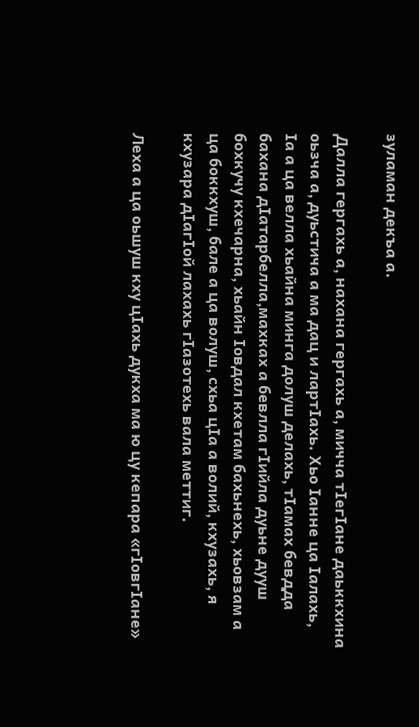зуламан декъа а.

Далла гергахь а, нахана гергахь а, мичча тIегIане даьккхина оьзча а, дуьстича а ма дац и лартIахь. Хьо Iанне ца Iалахь, Iа а ца велла хьайна минга долуш делахь, тIамах бевдда бахана дIатарбелла,махках а бевлла гIийла дуьне дууш бохкучу кхечарна, хьайн Iовдал кхетам бахьнехь, хьовзам а ца боккхуш, бале а ца волуш, схьа цIа а волий, кхузахь, я кхузара дIагIой лахахь гIазотехь вала меттиг.

Леха а ца оьшуш кху цIахь дукха ма ю цу кепара «гIовгIане»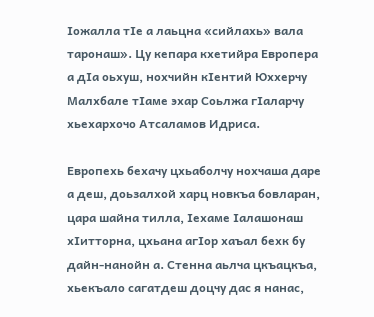Iожалла тIе а лаьцна «сийлахь» вала таронаш». Цу кепара кхетийра Европера а дIа оьхуш, нохчийн кIентий Юххерчу Малхбале тIаме эхар Соьлжа гIаларчу хьехархочо Атсаламов Идриса.

Европехь бехачу цхьаболчу нохчаша даре а деш, доьзалхой харц новкъа бовларан, цара шайна тилла, Iехаме Iалашонаш хIитторна, цхьана агIор хаъал бехк бу дайн-нанойн а. Стенна аьлча цкъацкъа, хьекъало сагатдеш доцчу дас я нанас,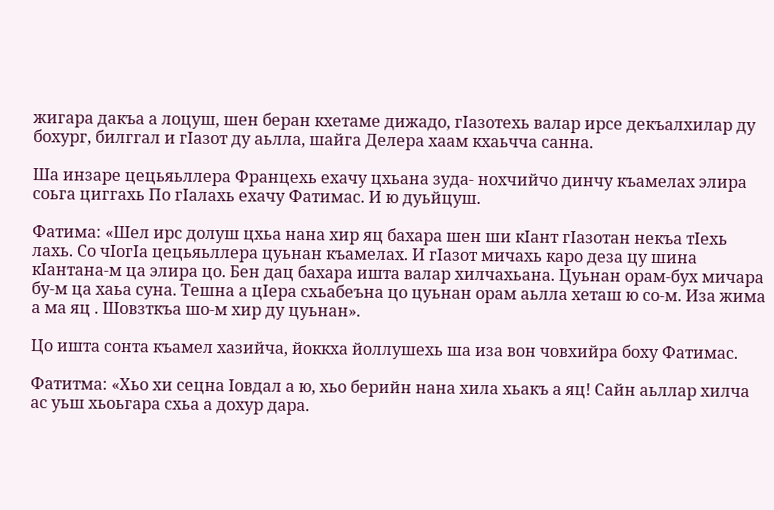жигара дакъа а лоцуш, шен беран кхетаме дижадо, гIазотехь валар ирсе декъалхилар ду бохург, билггал и гIазот ду аьлла, шайга Делера хаам кхаьчча санна.

Ша инзаре цецьяьллера Францехь ехачу цхьана зуда- нохчийчо динчу къамелах элира соьга циггахь По гIалахь ехачу Фатимас. И ю дуьйцуш.

Фатима: «Шел ирс долуш цхьа нана хир яц бахара шен ши кIант гIазотан некъа тIехь лахь. Со чIогIа цецьяьллера цуьнан къамелах. И гIазот мичахь каро деза цу шина кIантана-м ца элира цо. Бен дац бахара ишта валар хилчахьана. Цуьнан орам-бух мичара бу-м ца хаьа суна. Тешна а цIера схьабеъна цо цуьнан орам аьлла хеташ ю со-м. Иза жима а ма яц . Шовзткъа шо-м хир ду цуьнан».

Цо ишта сонта къамел хазийча, йоккха йоллушехь ша иза вон човхийра боху Фатимас.

Фатитма: «Хьо хи сецна Iовдал а ю, хьо берийн нана хила хьакъ а яц! Сайн аьллар хилча ас уьш хьоьгара схьа а дохур дара.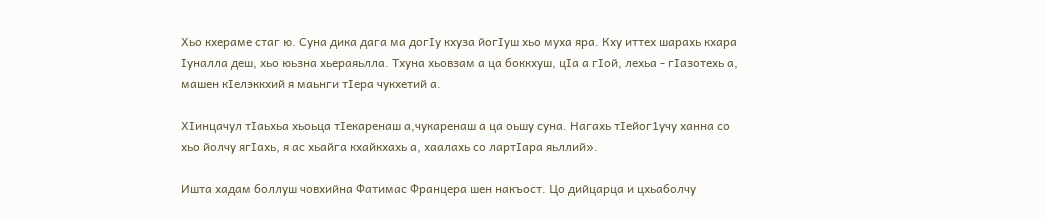Хьо кхераме стаг ю. Суна дика дага ма догIу кхуза йогIуш хьо муха яра. Кху иттех шарахь кхара Iуналла деш, хьо юьзна хьераяьлла. Тхуна хьовзам а ца боккхуш, цIа а гIой, лехьа - гIазотехь а, машен кIелэккхий я маьнги тIера чукхетий а.

ХIинцачул тIаьхьа хьоьца тIекаренаш а,чукаренаш а ца оьшу суна. Нагахь тIейог1учу ханна со хьо йолчу ягIахь, я ас хьайга кхайкхахь а, хаалахь со лартIара яьллий».

Ишта хадам боллуш човхийна Фатимас Францера шен накъост. Цо дийцарца и цхьаболчу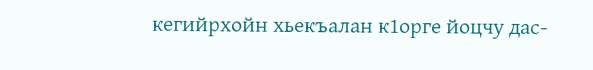кегийрхойн хьекъалан к1орге йоцчу дас-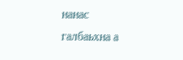нанас галбаьхна а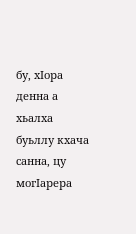бу, хIора денна а хьалха буьллу кхача санна, цу могIарера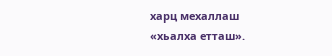харц мехаллаш «хьалха етташ».